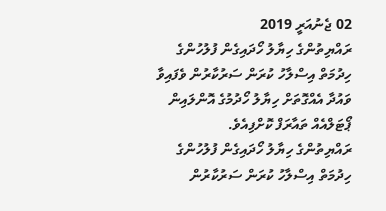02 ޖެނުއަރީ 2019
ރައްޔިތުންގެ ހިޔާލު ހޯދައިގެން ފުލުހުންގެ ހިދުމަތް އިސްލާހު ކުރަން ސަރުކާރުން ވެފައިވާ ވައުދާ އެއްގޮތަށް ހިޔާލު ހޯދުމުގެ އޮންލައިން ޕޯޓަލްއެއް ތައާރަފް ކޮށްފިއެވެ.
ރައްޔިތުންގެ ހިޔާލު ހޯދައިގެން ފުލުހުންގެ ހިދުމަތް އިސްލާހު ކުރަން ސަރުކާރުން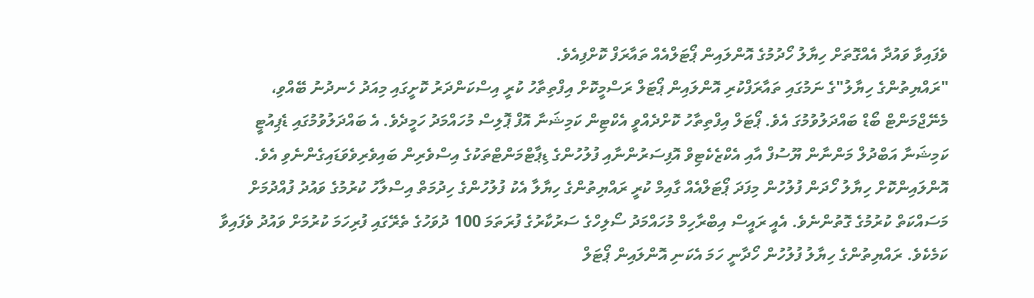ވެފައިވާ ވައުދާ އެއްގޮތަށް ހިޔާލު ހޯދުމުގެ އޮންލައިން ޕޯޓަލްއެއް ތައާރަފް ކޮށްފިއެވެ.
"ރައްޔިތުންގެ ހިޔާލު"ގެ ނަމުގައި ތައާރަފްކުރި އޮންލައިން ޕޯޓަލް ރަސްމީކޮށް އިފްތިތާހު ކުރީ އިސްކަންދަރު ކޮށީގައި މިއަދު ހެނދުނު ބޭއްވި، މެނޭޖްމަންޓް ބޯޑް ބައްދަލުވުމުގަ އެވެ. ޕޯޓަލް އިފްތިތާހު ކޮށްދެއްވީ އެކްޓިން ކަމިޝަނާ އޮފް ޕޮލިސް މުހައްމަދު ހަމީދެވެ. އެ ބައްދަލުވުމުގައި ޑެޕިއުޓީ ކަމިޝަނާ އަބްދުލް މަންނާން ޔޫސުފް އާއި އެކްޒެކެޓިވް އޮފިސަރުންނާއި ފުލުހުންގެ ޑިޕާޓްމަންޓްތަކުގެ އިސްވެރިން ބައިވެރިވެވަޑައިގެންނެވި އެވެ.
އޮންލައިންކޮށް ހިޔާލު ހޯދަން ފުލުހުން މިފަދަ ޕޯޓަލްއެއް ގާއިމް ކުރީ ރައްޔިތުންގެ ހިޔާލާ އެކު ފުލުހުންގެ ހިދުމަތް އިސްލާހު ކުރުމުގެ ވައުދު ފުއްދުމަށް މަސައްކަތް ކުރުމުގެ ގޮތުންނެވެ. އެއީ ރައީސް އިބްރާހިމް މުހައްމަދު ސޯލިހްގެ ސަރުކާރުގެ ފުރަތަމަ 100 ދުވަހުގެ ތެރޭގައި ފުރިހަމަ ކުރުމަށް ވައުދު ވެފައިވާ ކަމެކެވެ. ރައްޔިތުންގެ ހިޔާލު ފުލުހުން ހޯދާނީ ހަމަ އެކަނި އޮންލައިން ޕޯޓަލް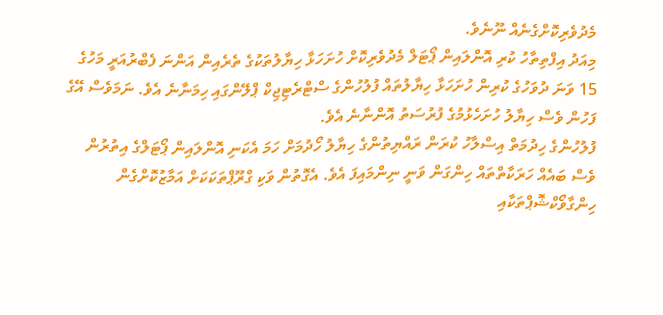މެދުވެރިކޮށްގެނެއް ނޫނެވެ.
މިއަދު އިފްތިތާހު ކުރި އޮންލައިން ޕޯޓަލް މެދުވެރިކޮށް ހުށަހަޅާ ހިޔާލުތަކުގެ ތެރެއިން އަންނަ ފެބްރުއަރީ މަހުގެ 15 ވަނަ ދުވަހުގެ ކުރިން ހުށަހަޅާ ހިޔާލުތައް ފުލުހުންގެ ސްޓްރެޓިޖިކް ޕްލޭންގައި ހިމަނާނެ އެވެ. ނަމަވެސް އޭގެ ފަހުން ވެސް ހިޔާލު ހުށަހެޅުމުގެ ފުރުސަތު އޮންނާނެ އެވެ.
ފުލުހުންގެ ހިދުމަތް އިސްލާހު ކުރަން ރައްޔިތުންގެ ހިޔާލު ހޯދުމަށް ހަމަ އެކަނި އޮންލައިން ޕޯޓަލްގެ އިތުރުން ވެސް ބައެއް ހަރަކާތްތައް ހިންގަން ވަނީ ނިންމައިފަ އެވެ. އެގޮތުން ވަކި ގްރޫޕްތަކަކަށް އަމާޒުކޮށްގެން ހިންގާވޯކްޝޮޕްތަކާއި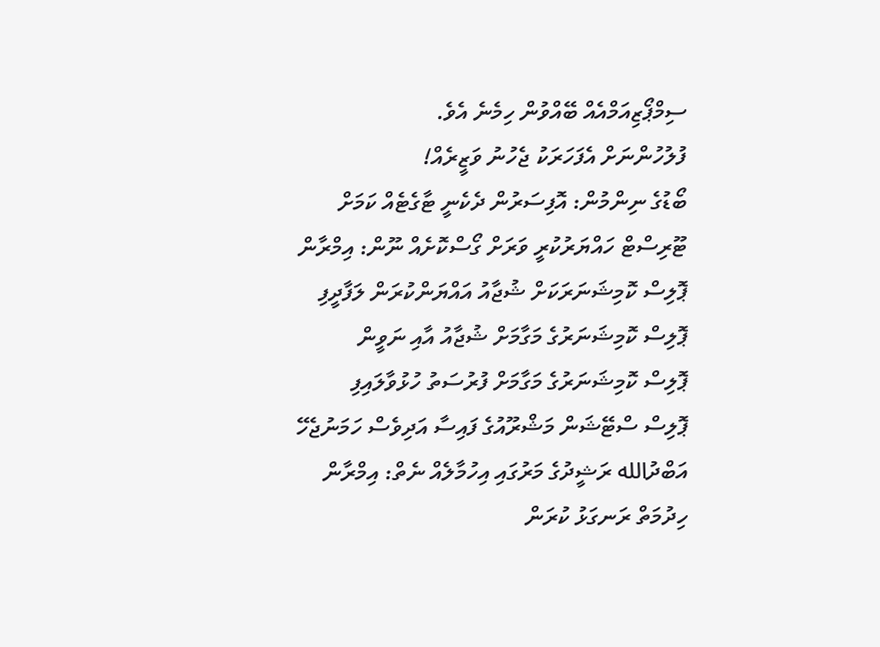ސިމްޕޯޒިއަމްއެއް ބޭއްވުން ހިމެނެ އެވެ.
ފުލުހުންނަށް އެފަހަރަކު ޖެހުނު ވަޒީރެއް!
ބޯޑުގެ ނިންމުން: އޮފިސަރުން ދެކެނީ ޓާގެޓެއް ކަމަށް
ޓޫރިސްޓް ހައްޔަރުކުރީ ވަރަށް ގޯސްކޮށެއް ނޫން: އިމްރާން
ޕޮލިސް ކޮމިޝަނަރަކަށް ޝުޖާއު އައްޔަންކުރަން ލަފާދީފި
ޕޮލިސް ކޮމިޝަނަރުގެ މަގާމަށް ޝުޖާއު އާއި ނަވީން
ޕޮލިސް ކޮމިޝަނަރުގެ މަގާމަށް ފުރުސަތު ހުޅުވާލައިފި
ޕޮލިސް ސްޓޭޝަން މަޝްރޫއުގެ ފައިސާ އަދިވެސް ހަމަނުޖެހޭ
އަބްދުالله ރަޝީދުގެ މަރުގައި އިހުމާލެއް ނެތް: އިމްރާން
ހިދުމަތް ރަނގަޅު ކުރަން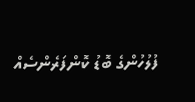ފުލުހުންގެ ބޮޑު ކޮންފަރެންސެއް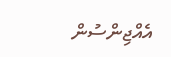އެއްޖިންސުން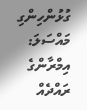ގުޅުންހިންގި މައްސަލަ: އިމްރާންގެ ރައްދެއް